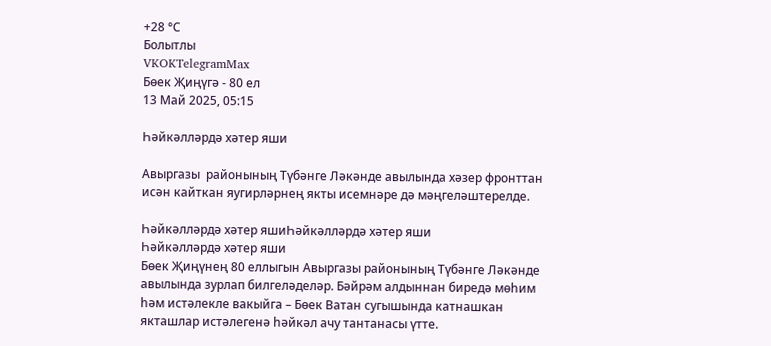+28 °С
Болытлы
VKOKTelegramMax
Бөек Җиңүгә - 80 ел
13 Май 2025, 05:15

Һәйкәлләрдә хәтер яши

Авыргазы  районының Түбәнге Ләкәнде авылында хәзер фронттан исән кайткан яугирләрнең якты исемнәре дә мәңгеләштерелде.

Һәйкәлләрдә хәтер яшиҺәйкәлләрдә хәтер яши
Һәйкәлләрдә хәтер яши
Бөек Җиңүнең 80 еллыгын Авыргазы районының Түбәнге Ләкәнде авылында зурлап билгеләделәр. Бәйрәм алдыннан биредә мөһим һәм истәлекле вакыйга – Бөек Ватан сугышында катнашкан якташлар истәлегенә һәйкәл ачу тантанасы үтте.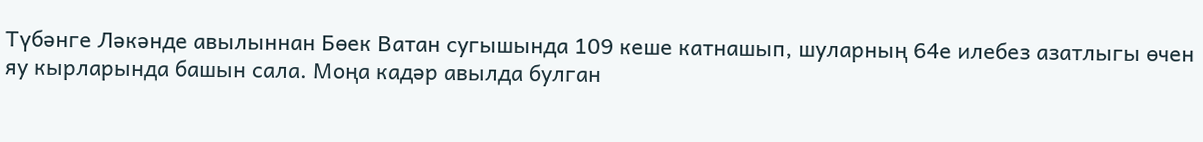Түбәнге Ләкәнде авылыннан Бөек Ватан сугышында 109 кеше катнашып, шуларның 64е илебез азатлыгы өчен яу кырларында башын сала. Моңа кадәр авылда булган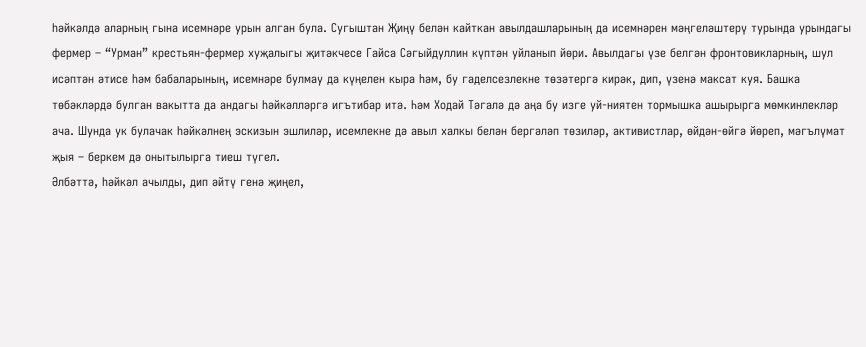һәйкәлдә аларның гына исемнәре урын алган була. Сугыштан Җиңү белән кайткан авылдашларының да исемнәрен мәңгеләштерү турында урындагы фермер – “Урман” крестьян-фермер хуҗалыгы җитәкчесе Гайса Сәгыйдуллин күптән уйланып йөри. Авылдагы үзе белгән фронтовикларның, шул исәптән әтисе һәм бабаларының, исемнәре булмау да күңелен кыра һәм, бу гаделсезлекне төзәтергә кирәк, дип, үзенә максат куя. Башка төбәкләрдә булган вакытта да андагы һәйкәлләргә игътибар итә. Һәм Ходай Тәгалә дә аңа бу изге уй-ниятен тормышка ашырырга мөмкинлекләр ача. Шунда ук булачак һәйкәлнең эскизын эшлиләр, исемлекне дә авыл халкы белән бергәләп төзиләр, активистлар, өйдән-өйгә йөреп, мәгълүмат җыя – беркем дә онытылырга тиеш түгел.
Әлбәттә, һәйкәл ачылды, дип әйтү генә җиңел,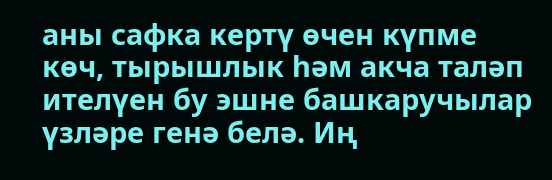аны сафка кертү өчен күпме көч, тырышлык һәм акча таләп ителүен бу эшне башкаручылар үзләре генә белә. Иң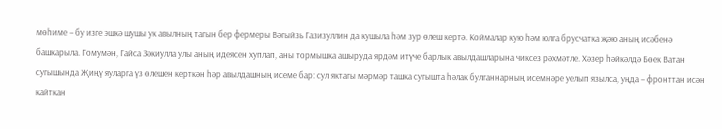мөһиме – бу изге эшкә шушы ук авылның тагын бер фермеры Вәгыйзь Газизуллин да кушыла һәм зур өлеш кертә. Коймалар кую һәм юлга брусчатка җәю аның исәбенә башкарыла. Гомумән, Гайса Зәкиулла улы аның идеясен хуплап, аны тормышка ашыруда ярдәм итүче барлык авылдашларына чиксез рәхмәтле. Хәзер һәйкәлдә Бөек Ватан сугышында Җиңү яуларга үз өлешен керткән һәр авылдашның исеме бар: сул яктагы мәрмәр ташка сугышта һәлак булганнарның исемнәре уелып язылса, уңда – фронттан исән кайткан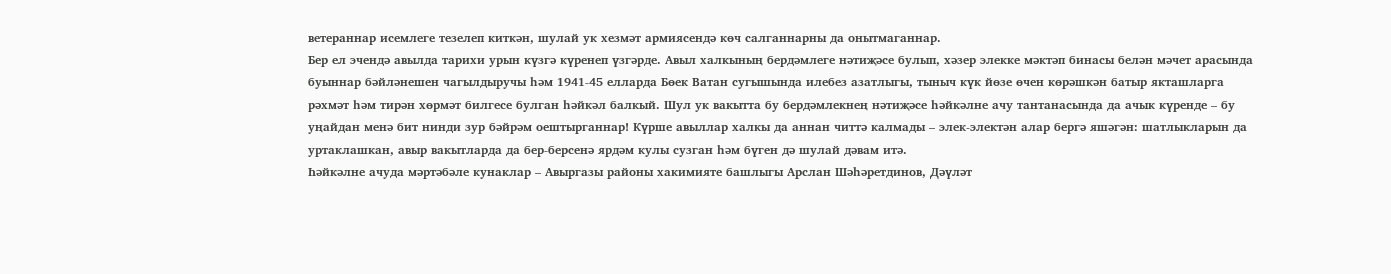ветераннар исемлеге тезелеп киткән, шулай ук хезмәт армиясендә көч салганнарны да онытмаганнар.
Бер ел эчендә авылда тарихи урын күзгә күренеп үзгәрде. Авыл халкының бердәмлеге нәтиҗәсе булып, хәзер элекке мәктәп бинасы белән мәчет арасында буыннар бәйләнешен чагылдыручы һәм 1941-45 елларда Бөек Ватан сугышында илебез азатлыгы, тыныч күк йөзе өчен көрәшкән батыр якташларга рәхмәт һәм тирән хөрмәт билгесе булган һәйкәл балкый. Шул ук вакытта бу бердәмлекнең нәтиҗәсе һәйкәлне ачу тантанасында да ачык күренде – бу уңайдан менә бит нинди зур бәйрәм оештырганнар! Күрше авыллар халкы да аннан читтә калмады – элек-электән алар бергә яшәгән: шатлыкларын да уртаклашкан, авыр вакытларда да бер-берсенә ярдәм кулы сузган һәм бүген дә шулай дәвам итә.
Һәйкәлне ачуда мәртәбәле кунаклар – Авыргазы районы хакимияте башлыгы Арслан Шәһәретдинов, Дәүләт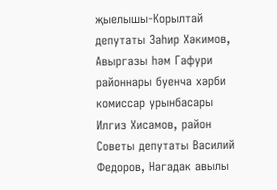җыелышы-Корылтай депутаты Заһир Хәкимов, Авыргазы һәм Гафури районнары буенча хәрби комиссар урынбасары Илгиз Хисамов, район Советы депутаты Василий Федоров, Нагадак авылы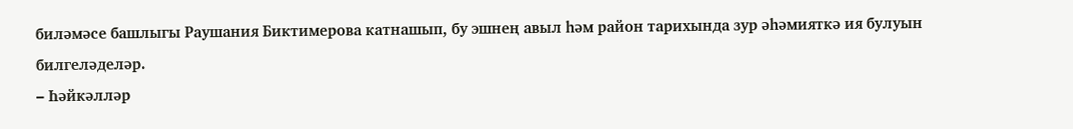биләмәсе башлыгы Раушания Биктимерова катнашып, бу эшнең авыл һәм район тарихында зур әһәмияткә ия булуын билгеләделәр.
– Һәйкәлләр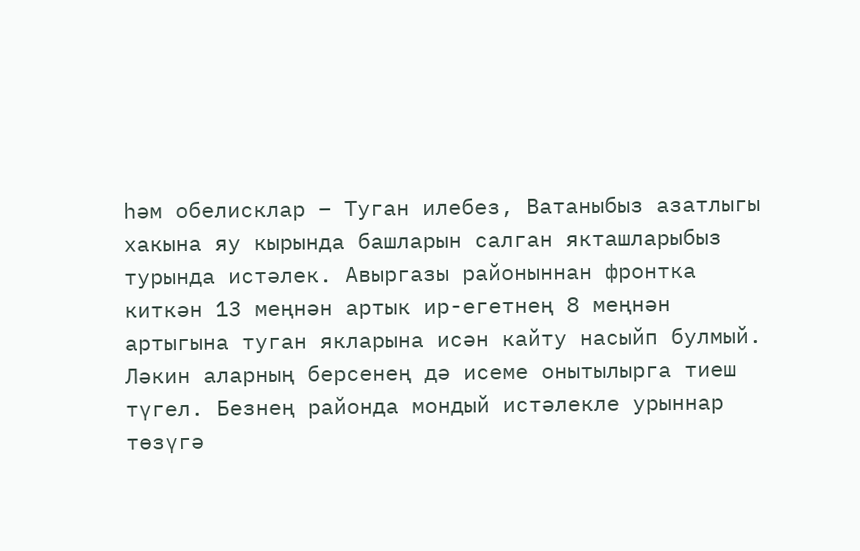һәм обелисклар – Туган илебез, Ватаныбыз азатлыгы хакына яу кырында башларын салган якташларыбыз турында истәлек. Авыргазы районыннан фронтка киткән 13 меңнән артык ир-егетнең 8 меңнән артыгына туган якларына исән кайту насыйп булмый. Ләкин аларның берсенең дә исеме онытылырга тиеш түгел. Безнең районда мондый истәлекле урыннар төзүгә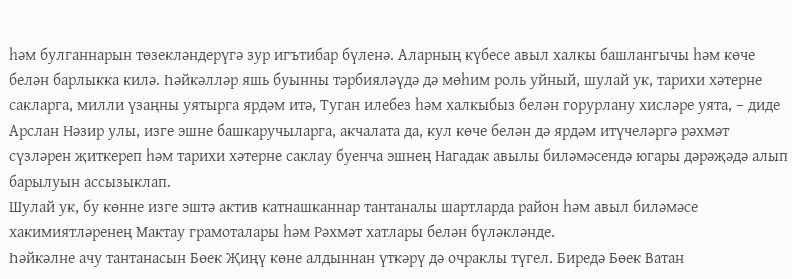һәм булганнарын төзекләндерүгә зур игътибар бүленә. Аларның күбесе авыл халкы башлангычы һәм көче белән барлыкка килә. Һәйкәлләр яшь буынны тәрбияләүдә дә мөһим роль уйный, шулай ук, тарихи хәтерне сакларга, милли үзаңны уятырга ярдәм итә, Туган илебез һәм халкыбыз белән горурлану хисләре уята, – диде Арслан Нәзир улы, изге эшне башкаручыларга, акчалата да, кул көче белән дә ярдәм итүчеләргә рәхмәт сүзләрен җиткереп һәм тарихи хәтерне саклау буенча эшнең Нагадак авылы биләмәсендә югары дәрәҗәдә алып барылуын ассызыклап.
Шулай ук, бу көнне изге эштә актив катнашканнар тантаналы шартларда район һәм авыл биләмәсе хакимиятләренең Мактау грамоталары һәм Рәхмәт хатлары белән бүләкләнде.
Һәйкәлне ачу тантанасын Бөек Җиңү көне алдыннан үткәрү дә очраклы түгел. Биредә Бөек Ватан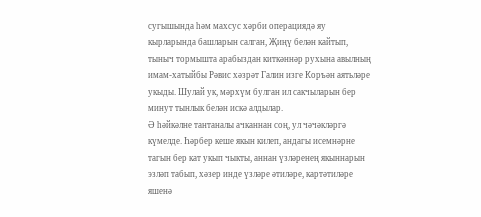сугышында һәм махсус хәрби операциядә яу кырларында башларын салган, Җиңү белән кайтып, тыныч тормышта арабыздан киткәннәр рухына авылның имам-хатыйбы Рәвис хәзрәт Галин изге Коръән аятьләре укыды. Шулай ук, мәрхүм булган ил сакчыларын бер минут тынлык белән искә алдылар.
Ә һәйкәлне тантаналы ачканнан соң, ул чәчәкләргә күмелде. Һәрбер кеше якын килеп, андагы исемнәрне тагын бер кат укып чыкты, аннан үзләренең якыннарын эзләп табып, хәзер инде үзләре әтиләре, картәтиләре яшенә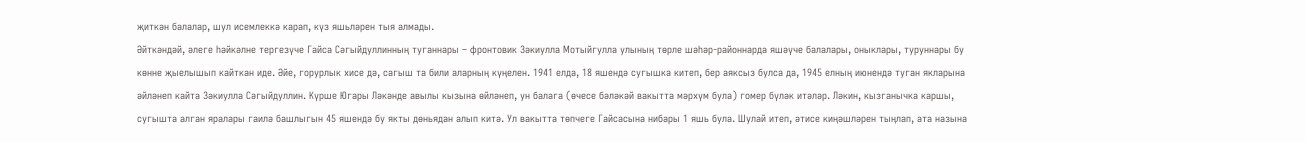җиткән балалар, шул исемлеккә карап, күз яшьләрен тыя алмады.
Әйткәндәй, әлеге һәйкәлне тергезүче Гайса Сәгыйдуллинның туганнары – фронтовик Зәкиулла Мотыйгулла улының төрле шәһәр-районнарда яшәүче балалары, оныклары, туруннары бу көнне җыелышып кайткан иде. Әйе, горурлык хисе дә, сагыш та били аларның күңелен. 1941 елда, 18 яшендә сугышка китеп, бер аяксыз булса да, 1945 елның июнендә туган якларына әйләнеп кайта Зәкиулла Сәгыйдуллин. Күрше Югары Ләкәнде авылы кызына өйләнеп, ун балага (өчесе бәләкәй вакытта мәрхүм була) гомер бүләк итәләр. Ләкин, кызганычка каршы, сугышта алган яралары гаилә башлыгын 45 яшендә бу якты дөньядан алып китә. Ул вакытта төпчеге Гайсасына нибары 1 яшь була. Шулай итеп, әтисе киңәшләрен тыңлап, ата назына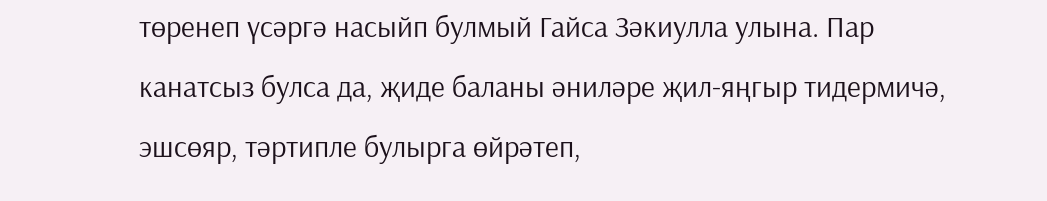төренеп үсәргә насыйп булмый Гайса Зәкиулла улына. Пар канатсыз булса да, җиде баланы әниләре җил-яңгыр тидермичә, эшсөяр, тәртипле булырга өйрәтеп,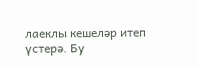лаеклы кешеләр итеп үстерә. Бу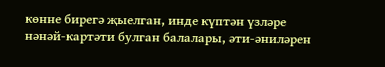көнне бирегә җыелган, инде күптән үзләре нәнәй-картәти булган балалары, әти-әниләрен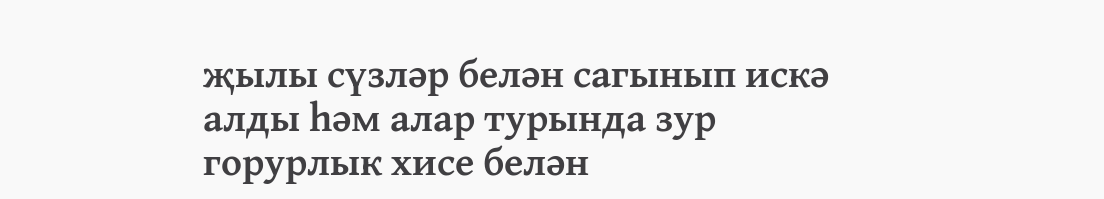җылы сүзләр белән сагынып искә алды һәм алар турында зур горурлык хисе белән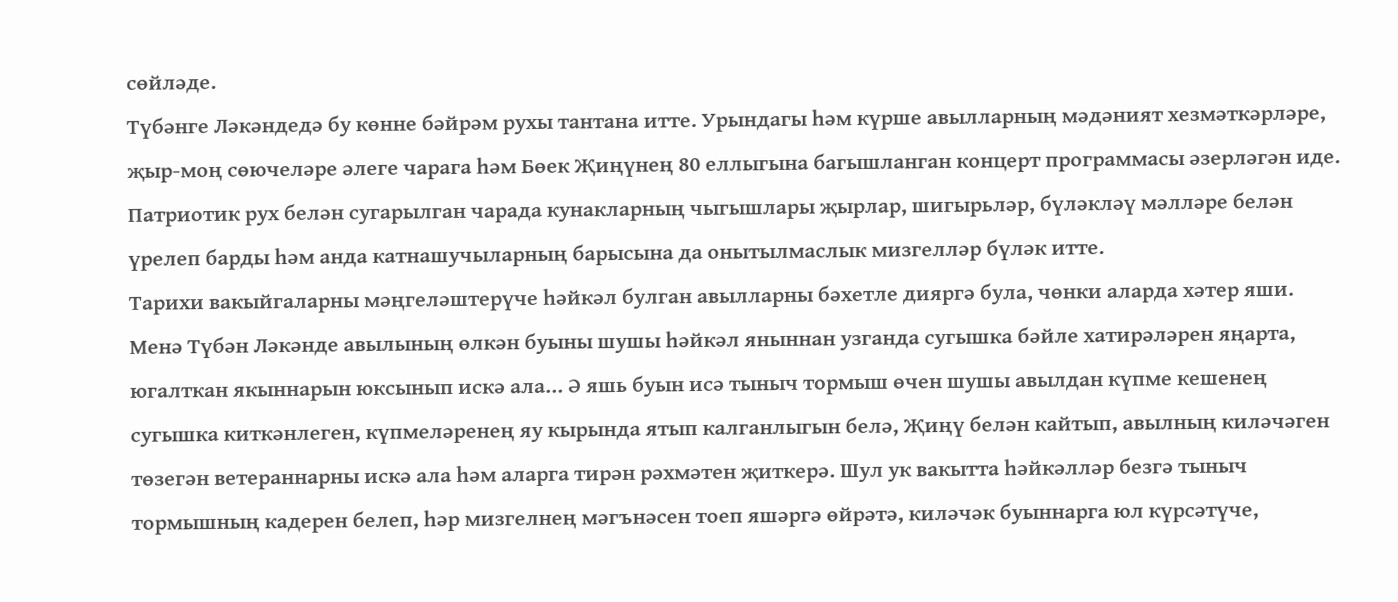сөйләде.
Түбәнге Ләкәндедә бу көнне бәйрәм рухы тантана итте. Урындагы һәм күрше авылларның мәдәният хезмәткәрләре, җыр-моң сөючеләре әлеге чарага һәм Бөек Җиңүнең 80 еллыгына багышланган концерт программасы әзерләгән иде. Патриотик рух белән сугарылган чарада кунакларның чыгышлары җырлар, шигырьләр, бүләкләү мәлләре белән үрелеп барды һәм анда катнашучыларның барысына да онытылмаслык мизгелләр бүләк итте.
Тарихи вакыйгаларны мәңгеләштерүче һәйкәл булган авылларны бәхетле дияргә була, чөнки аларда хәтер яши. Менә Түбән Ләкәнде авылының өлкән буыны шушы һәйкәл яныннан узганда сугышка бәйле хатирәләрен яңарта, югалткан якыннарын юксынып искә ала... Ә яшь буын исә тыныч тормыш өчен шушы авылдан күпме кешенең сугышка киткәнлеген, күпмеләренең яу кырында ятып калганлыгын белә, Җиңү белән кайтып, авылның киләчәген төзегән ветераннарны искә ала һәм аларга тирән рәхмәтен җиткерә. Шул ук вакытта һәйкәлләр безгә тыныч тормышның кадерен белеп, һәр мизгелнең мәгънәсен тоеп яшәргә өйрәтә, киләчәк буыннарга юл күрсәтүче,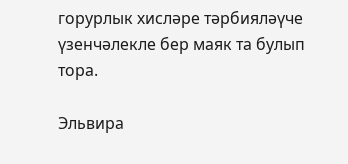горурлык хисләре тәрбияләүче үзенчәлекле бер маяк та булып тора.

Эльвира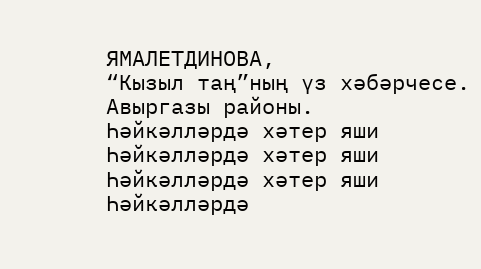ЯМАЛЕТДИНОВА,
“Кызыл таң”ның үз хәбәрчесе.
Авыргазы районы.
Һәйкәлләрдә хәтер яши
Һәйкәлләрдә хәтер яши
Һәйкәлләрдә хәтер яши
Һәйкәлләрдә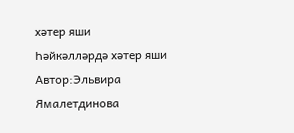хәтер яши
Һәйкәлләрдә хәтер яши
Автор:Эльвира Ямалетдинова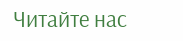Читайте нас